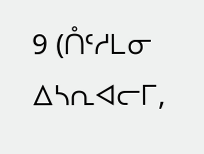9 (ᑍᑦᓱᒪᓂ ᐃᓴᕆᐊᓕᒥ,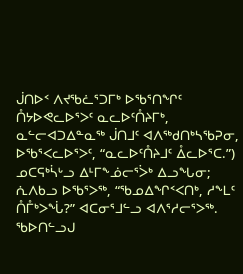ᒎᑎᐅᑉ ᐱᔪᖃᓛᕐᑐᒥᒃ ᐅᖃᕐᑎᖏᑦ ᑍᔭᐅᕙᓚᐅᕐᐳᑦ ᓇᓚᐅᑦᑍᔨᒥᒃ, ᓇᓪᓕᐊᑐᐃᓐᓇᖅ ᒎᑎᒧᑦ ᐊᐱᖅᑯᑎᒃᓴᖃᕈᓂ, ᐅᖃᕐᐸᓚᐅᕐᐳᑦ, “ᓇᓚᐅᑦᑍᔨᒧᑦ ᐂᓚᐅᕐᑕ.”)
ᓄᑕᕋᒃᓵᒡᓗ ᐃᒻᒥᖕᓅᓕᕐᐴᒃ ᐃᓗᖓᓂ; ᕇᐱᑲᓗ ᐅᖃᕐᐳᖅ, “ᖃᓄᐃᖏᑉᐸᑎᒃ, ᓱᖕᒪᑦ ᑍᒤᒃᐳᖔ?” ᐊᑕᓂᕐᒧᓪᓗ ᐊᐱᕐᓱᓕᕐᐳᖅ.
ᖃᐅᑎᓪᓗᒍ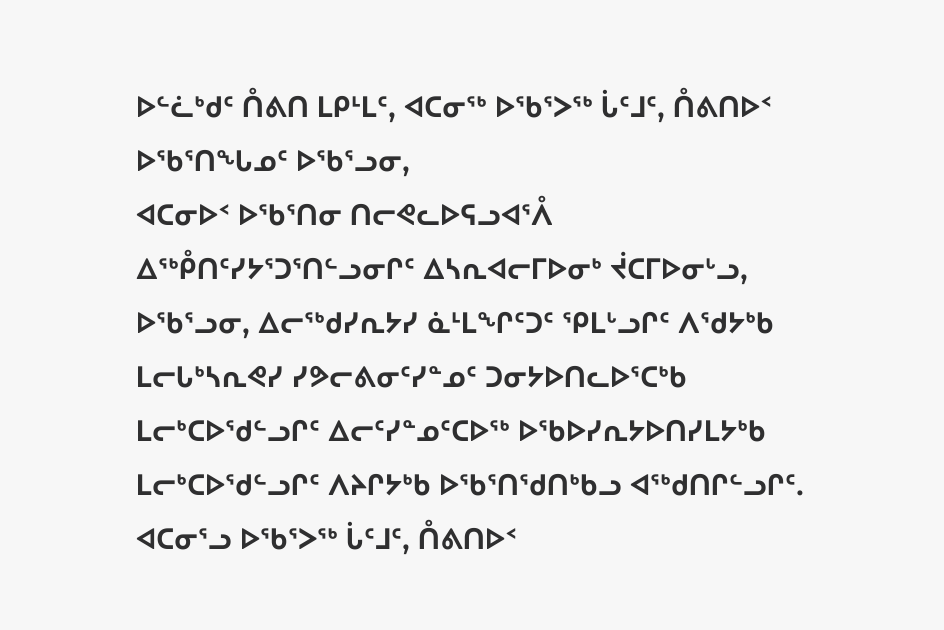ᐅᓪᓛᒃᑯᑦ ᑍᕕᑎ ᒪᑭᒻᒪᑦ, ᐊᑕᓂᖅ ᐅᖃᕐᐳᖅ ᒑᑦᒧᑦ, ᑍᕕᑎᐅᑉ ᐅᖃᕐᑎᖓᓄᑦ ᐅᖃᕐᓗᓂ,
ᐊᑕᓂᐅᑉ ᐅᖃᕐᑎᓂ ᑎᓕᕙᓚᐅᕋᓗᐊᕐᐰ ᐃᖅᑬᑎᑦᓯᔭᕐᑐᕐᑎᓪᓗᓂᒋᑦ ᐃᓴᕆᐊᓕᒥᐅᓂᒃ ᔫᑕᒥᐅᓂᒡᓗ, ᐅᖃᕐᓗᓂ, ᐃᓕᖅᑯᓯᕆᔭᓯ ᓈᒻᒪᖏᑦᑐᑦ ᕿᒪᒡᓗᒋᑦ ᐱᖁᔭᒃᑲ ᒪᓕᒐᒃᓴᕆᕙᓯ ᓯᕗᓕᕕᓂᑦᓯᓐᓄᑦ ᑐᓂᔭᐅᑎᓚᐅᕐᑕᒃᑲ ᒪᓕᒃᑕᐅᖁᓪᓗᒋᑦ ᐃᓕᑦᓯᓐᓄᑦᑕᐅᖅ ᐅᖃᐅᓯᕆᔭᐅᑎᓯᒪᔭᒃᑲ ᒪᓕᒃᑕᐅᖁᓪᓗᒋᑦ ᐱᔨᒋᔭᒃᑲ ᐅᖃᕐᑎᖁᑎᒃᑲᓗ ᐊᖅᑯᑎᒋᓪᓗᒋᑦ.
ᐊᑕᓂᕐᓗ ᐅᖃᕐᐳᖅ ᒑᑦᒧᑦ, ᑍᕕᑎᐅᑉ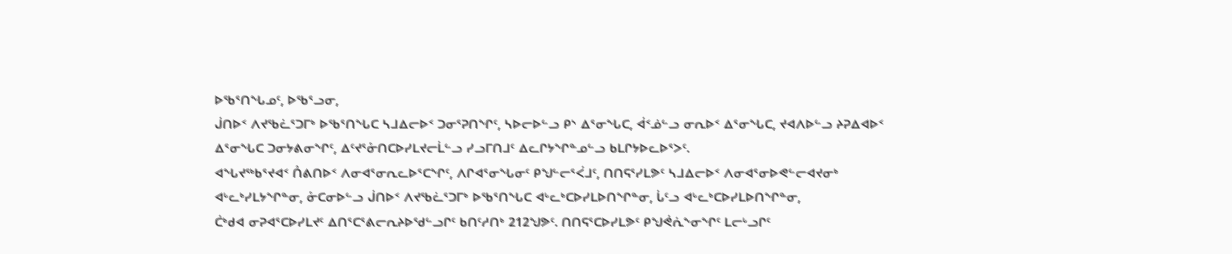ᐅᖃᕐᑎᖓᓄᑦ, ᐅᖃᕐᓗᓂ,
ᒎᑎᐅᑉ ᐱᔪᖃᓛᕐᑐᒥᒃ ᐅᖃᕐᑎᖓᑕ ᓴᒧᐃᓕᐅᑉ ᑐᓂᕐᕈᑎᖏᑦ, ᓴᐅᓕᐅᓪᓗ ᑭᔅ ᐃᕐᓂᖓᑕ, ᐋᑉᓅᓪᓗ ᓂᕆᐅᑉ ᐃᕐᓂᖓᑕ, ᔪᐊᐱᐅᓪᓗ ᔨᕈᐃᐊᐅᑉ ᐃᕐᓂᖓᑕ ᑐᓂᔭᕕᓂᖏᑦ, ᐃᑦᔪᕐᓁᑎᑕᐅᓯᒪᔪᓕᒫᓪᓗ ᓯᓗᒥᑎᒧᑦ ᐃᓚᒋᔭᖏᓐᓄᓪᓗ ᑲᒪᒋᔭᐅᓚᐅᕐᐳᑦ.
ᐊᖓᔪᖅᑲᕐᔪᐊᑉ ᑍᕕᑎᐅᑉ ᐱᓂᐊᕐᓂᕆᓚᐅᕐᑕᖏᑦ, ᐱᒋᐊᕐᓂᖓᓂᑦ ᑭᖑᓪᓕᕐᐹᒧᑦ, ᑎᑎᕋᕐᓯᒪᕗᑦ ᓴᒧᐃᓕᐅᑉ ᐱᓂᐊᕐᓂᐅᕙᓪᓕᐊᔪᓂᒃ ᐊᒡᓚᒃᓯᒪᔭᖏᓐᓂ, ᓁᑕᓂᐅᓪᓗ ᒎᑎᐅᑉ ᐱᔪᖃᓛᕐᑐᒥᒃ ᐅᖃᕐᑎᖓᑕ ᐊᒡᓚᒃᑕᐅᓯᒪᐅᑎᖏᓐᓂ, ᒑᑦᓗ ᐊᒡᓚᒃᑕᐅᓯᒪᐅᑎᖏᓐᓂ,
ᑖᒃᑯᐊ ᓂᕈᐊᕐᑕᐅᓯᒪᔪᑦ ᐃᑎᕐᑕᕐᕕᓕᕆᔨᐅᖁᓪᓗᒋᑦ ᑲᑎᑦᓱᑎᒃ 212ᖑᕗᑦ. ᑎᑎᕋᕐᑕᐅᓯᒪᕗᑦ ᑭᖑᕚᕇᖕᓂᖏᑦ ᒪᓕᒡᓗᒋᑦ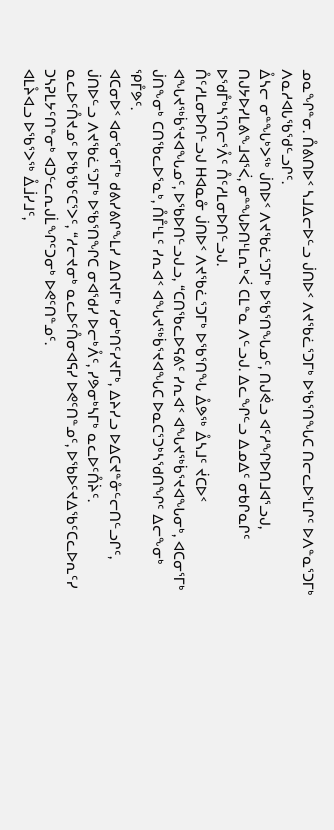ᓄᓇᖏᓐᓂ. ᑍᕕᑎᐅᑉ ᓴᒧᐃᓕᐅᓪᓗ ᒎᑎᐅᑉ ᐱᔪᖃᓛᕐᑐᒥᒃ ᐅᖃᕐᑎᖓᑕ ᑎᓕᓚᐅᕐᒪᒋᑦ ᐅᐱᓐᓇᕐᑐᒥᒃ ᐱᓇᓱᐊᒐᖃᖁᓪᓗᒋᑦ.
ᐂᓴᓕ ᓂᓐᖓᒃᐳᖅ ᒎᑎᐅᑉ ᐱᔪᖃᓛᕐᑐᒥᒃ ᐅᖃᕐᑎᖓᓄᑦ, ᑎᒍᕚᓗ ᐊᑦᓱᖏᐅᑎᒧᐊᕐᓗᒍ, ᑎᒍᔭᐅᓯᒪᕕᖕᒧᐊᕐᐹ, ᓂᓐᖓᐅᑎᒻᒪᕆᒃᐹ ᑕᒪᓐᓇ ᐱᓪᓗᒍ. ᐃᓚᖏᓪᓗ ᐃᓄᐃᑦ ᓂᑲᒋᓇᒋᑦ ᐅᖁᒤᒃᓴᕐᑎᓕᕐᐰᑦ ᑍᑦᓱᒪᓂᐅᑎᓪᓗᒍ.
ᑍᑦᓱᒪᓂᐅᑎᓪᓗᒍ ᕼᐊᓇᓁ ᒎᑎᐅᑉ ᐱᔪᖃᓛᕐᑐᒥᒃ ᐅᖃᕐᑎᖓ ᐂᕗᖅ ᐂᓴᒧᑦ ᔫᑕᐅᑉ ᐊᖓᔪᖅᑳᕐᔪᐊᖓᓄᑦ, ᐅᖃᐅᑎᓪᓗᒍᓗ, “ᑕᑎᖃᓚᐅᕋᕕᑦ ᓯᕆᐊᑉ ᐊᖓᔪᖅᑳᕐᔪᐊᖓᓂᒃ, ᐊᑕᓂᕐᒥᒃ ᒎᑎᖕᓂᒃ ᑕᑎᖃᓚᐅᕐᓇᒃ, ᑍᒤᒻᒪᑦ ᓯᕆᐊᑉ ᐊᖓᔪᖅᑳᕐᔪᐊᖓᑕ ᐅᓇᑕᕐᑐᒃᓴᖁᑎᖏᑦ ᐃᓕᖕᓂᒃ ᕿᒤᕗᑦ.
ᐊᑕᓂᐅᑉ ᐊᓂᕐᓂᕐᒥᒃ ᑯᕕᓯᕕᒋᖕᒪᓯ ᐃᑎᔪᒥᒃ ᓯᓂᒃᑎᑦᓯᔪᒥᒃ, ᐃᔨᓯᓗ ᐅᐃᑕᔪᓐᓁᓪᓕᑎᓪᓗᒋᑦ, ᒎᑎᐅᓪᓗ ᐱᔪᖃᓛᕐᑐᒥᒃ ᐅᖃᕐᑎᖏᑕ ᓂᐊᖁᓯ ᐅᓕᒃᐰᑦ, ᓯᕗᓂᒃᓴᒥᒃ ᓇᓚᐅᑦᑍᔩᑦ.
ᓇᓚᐅᑦᑍᔪᓄᑦ ᐅᖃᖃᑦᑕᕐᐳᑦ, “ᓱᓕᔪᓂᒃ ᓇᓚᐅᑦᑍᓂᐊᕋᓯ ᐅᕙᑦᑎᓐᓄᑦ, ᐅᖃᐅᑦᔪᐃᖃᑦᑕᓚᐅᕆᑦᓯ ᑐᓴᕈᒪᔭᑦᑎᓐᓂᒃ ᐊᑐᓪᓚᕆᒍᒫᖏᑦᑐᓂᒃ ᐅᕙᑦᑎᓐᓄᑦ.
ᐊᒪᔧᐊᓗ ᐅᖃᕐᐳᖅ ᐂᒨᓯᒧᑦ,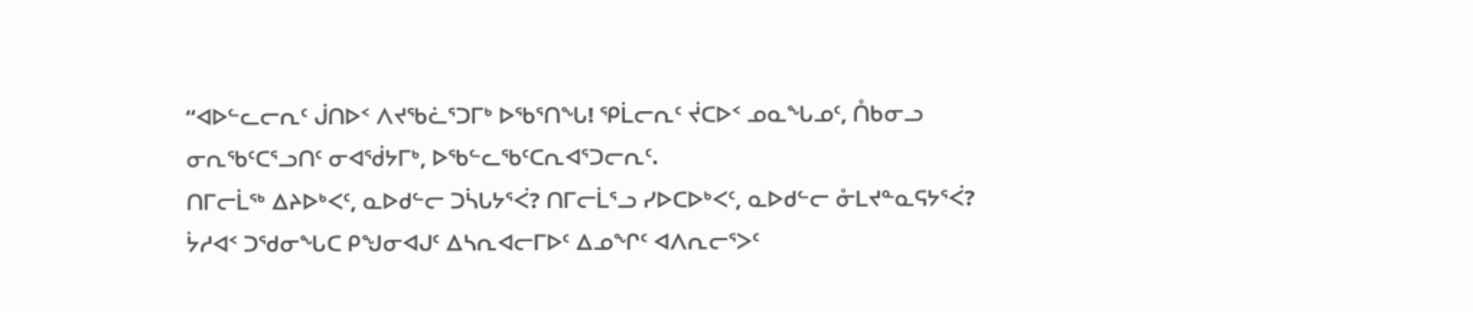“ᐊᐅᓪᓚᓕᕆᑦ ᒎᑎᐅᑉ ᐱᔪᖃᓛᕐᑐᒥᒃ ᐅᖃᕐᑎᖓ! ᕿᒫᓕᕆᑦ ᔫᑕᐅᑉ ᓄᓇᖓᓄᑦ, ᑍᑲᓂᓗ ᓂᕆᖃᑦᑕᕐᓗᑎᑦ ᓂᐊᖂᔭᒥᒃ, ᐅᖃᓪᓚᖃᑦᑕᕆᐊᕐᑐᓕᕆᑦ.
ᑎᒥᓕᒫᖅ ᐃᔨᐅᒃᐸᑦ, ᓇᐅᑯᓪᓕ ᑐᓵᒐᔭᕐᐹ? ᑎᒥᓕᒫᕐᓗ ᓯᐅᑕᐅᒃᐸᑦ, ᓇᐅᑯᓪᓕ ᓁᒪᔪᓐᓇᕋᔭᕐᐹ?
ᔮᓱᐊᑉ ᑐᖁᓂᖓᑕ ᑭᖑᓂᐊᒍᑦ ᐃᓴᕆᐊᓕᒥᐅᑦ ᐃᓄᖏᑦ ᐊᐱᕆᓕᕐᐳᑦ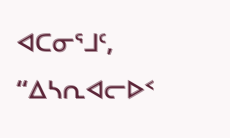ᐊᑕᓂᕐᒧᑦ, “ᐃᓴᕆᐊᓕᐅᑉ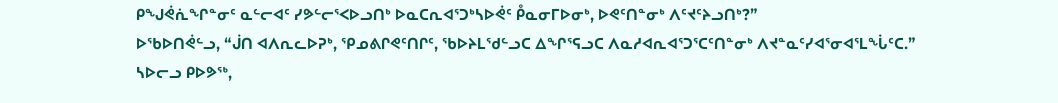ᑭᖑᕚᕇᖏᓐᓂᑦ ᓇᓪᓕᐊᑦ ᓯᕗᓪᓕᕐᐸᐅᓗᑎᒃ ᐅᓇᑕᕆᐊᕐᑐᒃᓴᐅᕚᑦ ᑬᓇᓂᒥᐅᓂᒃ, ᐅᕙᑦᑎᓐᓂᒃ ᐱᑦᔪᑦᔨᓗᑎᒃ?”
ᐅᖃᐅᑎᕚᓪᓗ, “ᒎᑎ ᐊᐱᕆᓚᐅᕈᒃ, ᕿᓄᕕᒋᕙᑦᑎᒋᑦ, ᖃᐅᔨᒪᖁᓪᓗᑕ ᐃᖏᕐᕋᓗᑕ ᐱᓇᓱᐊᕆᐊᕐᑐᕐᑕᑦᑎᓐᓂᒃ ᐱᔪᓐᓇᑦᓯᐊᕐᓂᐊᕐᒪᖔᑦᑕ.”
ᓴᐅᓕᓗ ᑭᐅᕗᖅ,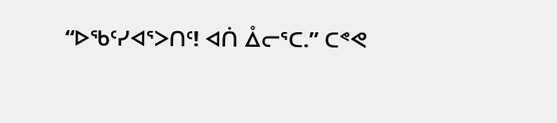“ᐅᖃᑦᓯᐊᕐᐳᑎᑦ! ᐊᑏ ᐂᓕᕐᑕ.” ᑕᕝᕙ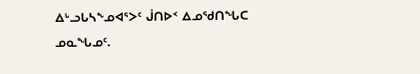ᐃᒡᓗᒐᓴᖕᓄᐊᕐᐳᑦ ᒎᑎᐅᑉ ᐃᓄᖁᑎᖓᑕ ᓄᓇᖓᓄᑦ.